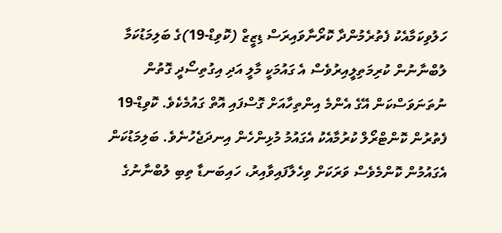ހަލުވިކަމާއެކު ފެތުރެމުންދާ ކޮރޯނާވައިރަސް ޑިޒީޒް (ކޮވިޑް-19)ގެ ބަލިމަޑުކަމާ ލުބްނާނުން ކުރިމަތިލީއިރުވެސް އެ ގައުމަކީ މާލީ އަދި އިގުތިސޯދީ ގޮތުން ނުތަނަވަސްކަން އޭގެ އެންމެ އިންތިހާއަށް ގޮސްފައި އޮތް ގައުމެކެވެ. ކޮވިޑް-19 ފެތުރުން ކޮންޓްރޯލް ކުރުމާއެކު އެގައުމު މުޅިންހެން އިނދަޖެހުނެވެ. ބަލިމަޑުކަން އެގައުމުން ކޮންމެވެސް ވަރަކަށް ވިހެލާފައިވާއިރު، ހައިބަނޑާ ތިބި ލުބްނާނުގެ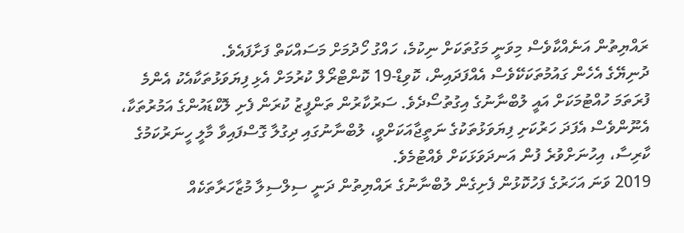ރައްޔިތުން އަނެއްކާވެސް މިވަނީ މަގުތަކަށް ނިކުމެ، ހައްގު ހޯދުމަށް މަސައްކަތް ފަށާފައެވެ.
ދުނިޔޭގެ އެހެން ގައުމުތަކަކޭވެސް އެއްފަދައިން، ކޮވިޑް-19 ކޮންޓްރޯލް ކުރުމަށް އެޅި ފިޔަވަޅުތަކާއެކު އެންމެ ފުރަތަމަ ހުއްޓުމަކަށް އައީ ލުބްނާނުގެ އިގުތުސޯދެވެ. ސަރުކާރުން ތަންފީޒު ކުރަން ފެށި ލޮކްޑައުންގެ އަމުރުތަކާ، އެނޫންވެސް އެފަދަ ހަރުކަށި ފިޔަވަޅުތަކުގެ ނަތީޖާއަކަށްވީ، ލުބްނާނުގައި ދިގުލާ ގޮސްފައިވާ މާލީ ހީނަރުކަމުގެ ކާރިސާ، އިހުނަށްވުރެ ފުން އަނދަވަޅަކަށް ވެއްޓުމެވެ.
2019 ވަނަ އަހަރުގެ ފަހުކޮޅުން ފެށިގެން ލުބްނާނުގެ ރައްޔިތުން ދަނީ ސިލްސިލާ މުޒާހަރާތަކެއް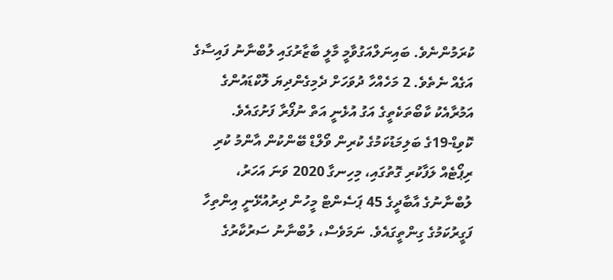ކުރަމުންނެވެ. ބައިނަލްއަގުވާމީ މާލީ ބާޒާރުގައި ލުބްނާނު ފައިސާގެ އަގެއް ނެތެވެ. 2 މަހެއްހާ ދުވަހަށް ދެމިގެންދިޔަ ލޮކްޑައުންގެ އަމުރާއެކު ކާބޯތަކެތީގެ އަގު އުޅެނީ އަތް ނުފޯރާ ފަށުގައެވެ.
ކޮވިޑް-19ގެ ބަލިމަޑުކަމުގެ ކުރިން ވޯލްޑް ބޭންކުން އާންމު ކުރި ރިޕޯޓެއް ލަފާކުރި ގޮތުގައި، މިހިނގާ 2020 ވަނަ އަހަރު، ލުބްނާނުގެ އާބާދީގެ 45 ޕަސެންޓް މީހުން ދިރުއުޅޭނީ އިންތިހާ ފަގީރުކަމުގެ ގިންތީގައެވެ. ނަމަވެސް، ލުބްނާނު ސަރުކާރުގެ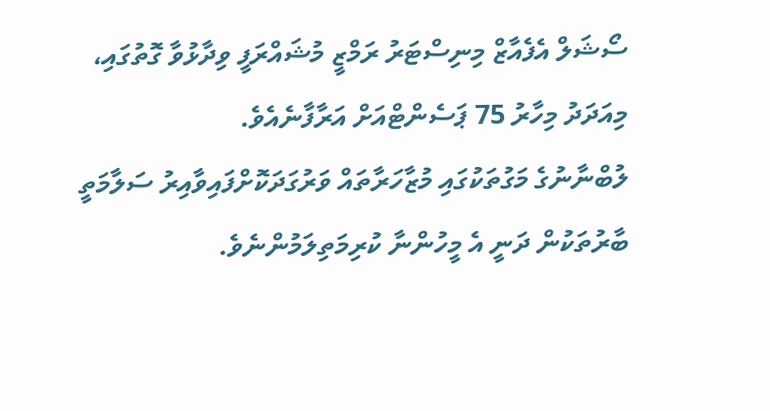ސޯޝަލް އެފެއާޒް މިނިސްޓަރު ރަމްޒީ މުޝައްރަފީ ވިދާޅުވާ ގޮތުގައި، މިއަދަދު މިހާރު 75 ޕަސެންޓްއަށް އަރާފާނެއެވެ.
ލުބްނާނުގެ މަގުތަކުގައި މުޒާހަރާތައް ވަރުގަދަކޮށްފައިވާއިރު ސަލާމަތީ ބާރުތަކުން ދަނީ އެ މީހުންނާ ކުރިމަތިލަމުންނެވެ.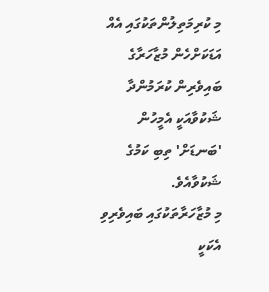މި ކުރިމަތިލުންތަކުގައި އެއް އަޑަކަށްހެން މުޒާހަރާގެ ބައިވެރިން ކުރަމުންދާ ޝަކުވާއަކީ އެމީހުން 'ބަނޑަށް' ތިބި ކަމުގެ ޝަކުވާއެވެ.
މި މުޒާހަރާތަކުގައި ބައިވެރިވި އެކަކީ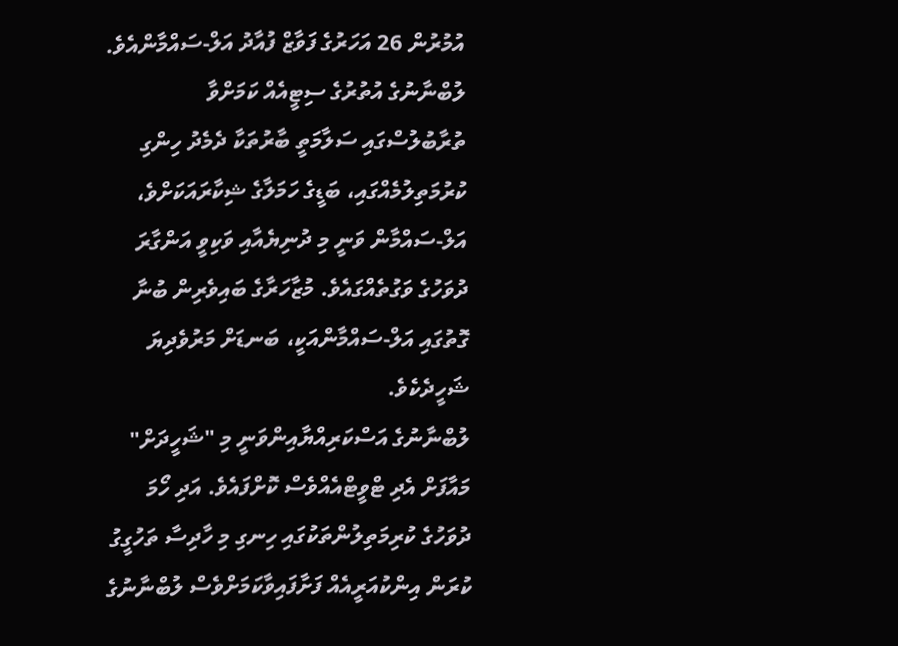އުމުރުން 26 އަހަރުގެ ފަވާޒް ފުއާދު އަލް-ސައްމާންއެވެ. ލުބްނާނުގެ އުތުރުގެ ސިޓީއެއް ކަމަށްވާ ތުރާބުލުސްގައި ސަލާމަތީ ބާރުތަކާ ދެމެދު ހިންގި ކުރުމަތިލުމެއްގައި، ބަޑީގެ ހަމަލާގެ ޝިކާރައަކަށްވެ، އަލް-ސައްމާން ވަނީ މި ދުނިޔެއާއި ވަކިވީ އަންގާރަ ދުވަހުގެ ވަގުތެއްގައެވެ. މުޒާހަރާގެ ބައިވެރިން ބުނާ ގޮތުގައި އަލް-ސައްމާންއަކީ، ބަނޑަށް މަރުވެދިޔަ ޝަހީދެކެވެ.
ލުބްނާނުގެ އަސްކަރިއްޔާއިންވަނީ މި "ޝަހީދަށް" މައާފަށް އެދި ޓްވީޓްއެއްވެސް ކޮށްފައެވެ. އަދި ހޯމަ ދުވަހުގެ ކުރިމަތިލުންތަކުގައި ހިނގި މި ހާދިސާ ތަހުގީގު ކުރަން އިންކުއަރީއެއް ފަށާފައިވާކަމަށްވެސް ލުބްނާނުގެ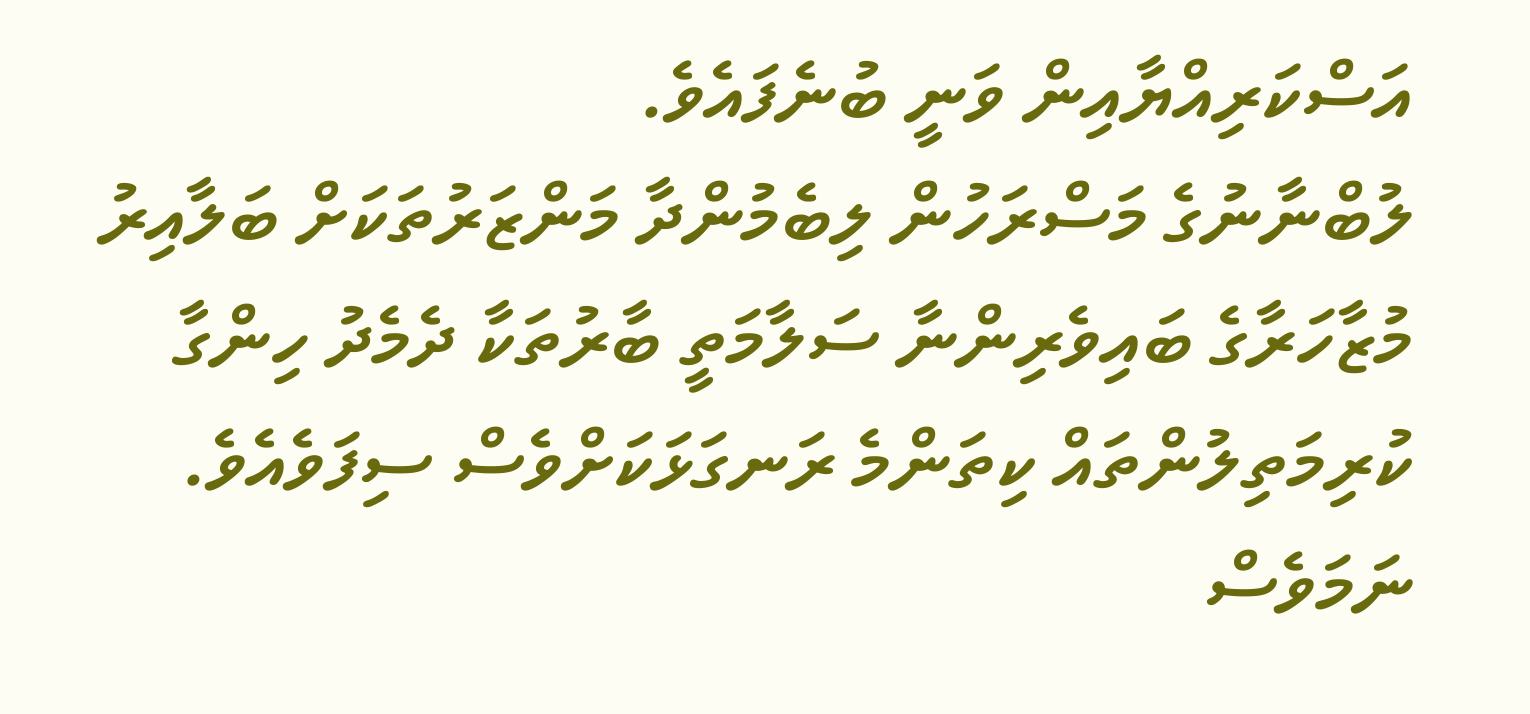އަސްކަރިއްޔާއިން ވަނީ ބުނެފައެވެ.
ލުބްނާނުގެ މަސްރަހުން ލިބެމުންދާ މަންޒަރުތަކަށް ބަލާއިރު މުޒާހަރާގެ ބައިވެރިންނާ ސަލާމަތީ ބާރުތަކާ ދެމެދު ހިންގާ ކުރިމަތިލުންތައް ކިތަންމެ ރަނގަޅަކަށްވެސް ސިފަވެއެވެ. ނަމަވެސް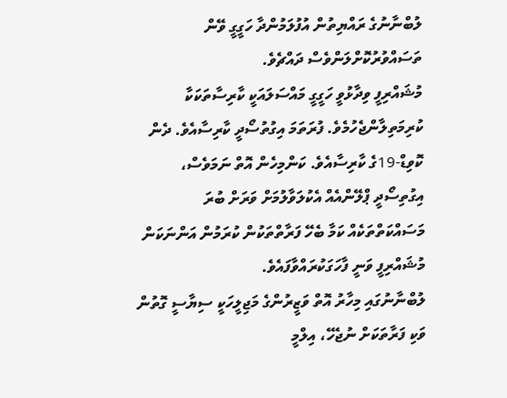ލުބްނާނުގެ ރައްޔިތުން އުފުލަމުންދާ ހަގީގީ ވޭން ތަސައްވުރުކޮށްލަންވެސް ދައްޗެވެ.
މުޝައްރިފީ ވިދާޅުވީ ހަގީގީ މައްސަލައަކީ ކާރިސާތަކަކާ ކުރިމަތިލާންޖެހުމެވެ. ފުރަތަމަ އިގުތުސޯދީ ކާރިސާއެވެ. ދެން ކޮވިޑް-19ގެ ކާރިސާއެވެ. ކަންމިހެން އޮތް ނަމަވެސް، އިގުތިސޯދީ ޕްލޭންއެއް އެކުލަވާލުމަށް ވަރަށް ބުރަ މަސައްކަތްތަކެއް ކަމާ ބެހޭ ފަރާތްތަކުން ކުރަމުން އަންނަކަން މުޝައްރިފީ ވަނީ ފާހަގަކުރައްވާފައެވެ.
ލުބްނާނުގައި މިހާރު އޮތް ވަޒީރުންގެ މަޖިލީހަކީ ސިޔާސީ ގޮތުން ވަކި ފަރާތަކަށް ނުޖެހޭ، އިލްމީ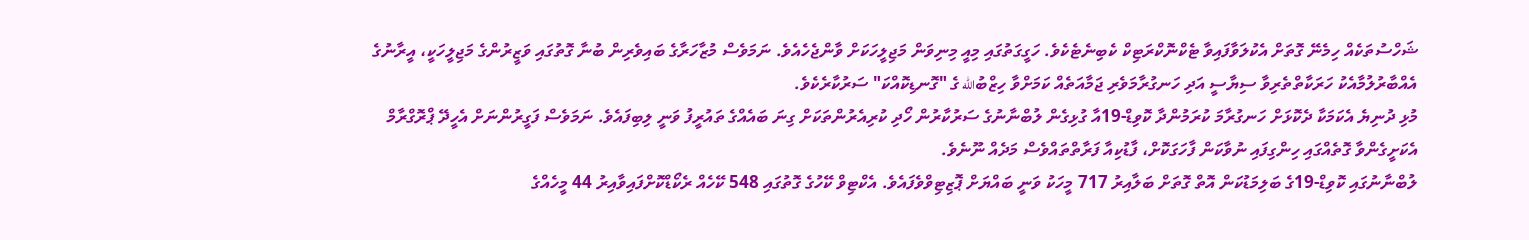ޝަހްސުތަކެއް ހިމެނޭ ގޮތަށް އެކުލަވާފައިވާ ޓެކްނޮކްރަޓިކް ކެބިނެޓެކެވެ. ހަގީގަތުގައި މިއީ މިނިވަން މަޖިލީހަކަށް ވާންޖެހެއެވެ. ނަމަވެސް މުޒާހަރާގެ ބައިވެރިން ބުނާ ގޮތުގައި ވަޒީރުންގެ މަޖިލީހަކީ، އީރާނުގެ އެއްބާރުލުމާއެކު ހަރަކާތްތެރިވާ ސިޔާސީ އަދި ހަނގުރާމަވެރި ޖަމާއަތެއް ކަމަށްވާ ހިޒްބުالله ގެ "ގޮނޑިކޮއްކަ" ސަރުކާރެކެވެ.
މުޅި ދުނިޔެ އެކަމަކާ ދެކޮޅަށް ހަނގުރާމަ ކުރަމުންދާ ކޮވިޑް-19އާ ގުޅިގެން ލުބްނާނުގެ ސަރުކާރުން ހޯދި ކުރިއެރުންތަކަށް ގިނަ ބައެއްގެ ތައުރީފު ވަނީ ލިބިފައެވެ. ނަމަވެސް ފަގީރުންނަށް އެހީދޭ ޕްރޮގްރާމް އެކަށީގެންވާ ގޮތެއްގައި ހިންގިފައި ނުވާކަން ފާހަގަކޮށް، ފާޑުކިއާ ފަރާތްތައްވެސް މަދެއް ނޫނެވެ.
ލުބްނާނުގައި ކޮވިޑް-19ގެ ބަލިމަޑުކަން އޮތް ގޮތަށް ބަލާއިރު 717 މީހަކު ވަނީ ބައްޔަށް ޕޮޒިޓިވްވެފައެވެ. އެކްޓިވް ކޭހުގެ ގޮތުގައި 548 ކޭހެއް ރެކޯޑްކޮށްފައިވާއިރު 44 މީހެއްގެ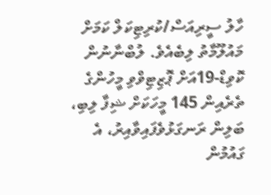ހާލު ސީރިއަސް/ކުރިޓިކަލް ކަމަށް މައުލޫމާތު ލިބެއެވެ. ލުބްނާނުން ކޮވިޑް-19އަށް ޕޮޒިޓިވްވި މީހުންގެ ތެރެއިން 145 މީހަކަށް ޝިފާ ލިބި، ބަލިން ރަނގަޅުވެފައިވާއިރު، އެ ގައުމުން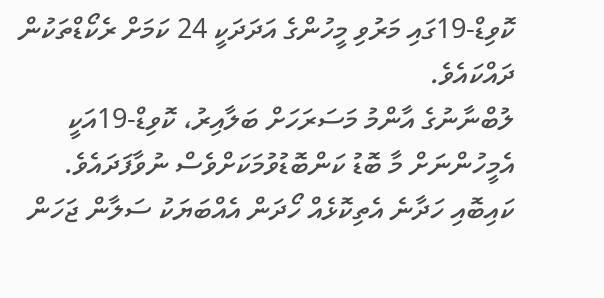ކޮވިޑް-19ގައި މަރުވި މީހުންގެ އަދަދަކީ 24 ކަމަށް ރެކޯޑްތަކުން ދައްކައެވެ.
ލުބްނާނުގެ އާންމު މަސަރަހަށް ބަލާއިރު، ކޮވިޑް-19އަކީ އެމީހުންނަށް މާ ބޮޑު ކަންބޮޑުވުމަކަށްވެސް ނުވާފަދައެވެ. ކައިބޮއި ހަދާނެ އެތިކޮޅެއް ހޯދަން އެއްބަޔަކު ސަލާން ޖަހަން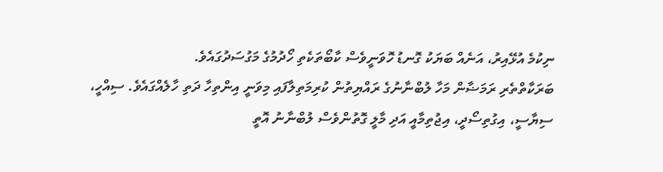ނިކުމެ އުޅޭއިރު، އަނެއް ބަޔަކު ގޮނޑު ހޮވަނީވެސް ކާބޯތަކެތި ހޯދުމުގެ މަގުސަދުގައެވެ.
ބަރަކާތްތެރި ރަމަޟާން މަހާ ލުބްނާނުގެ ރައްޔިތުން ކުރިމަތިލާފައި މިވަނީ އިންތިހާ ދަތި ހާލެއްގައެވެ. ސިއްހީ، ސިޔާސީ، އިގުތިސޯދީ، އިޖުތިމާއީ އަދި މާލީ ގޮތުންވެސް ލުބްނާނު އޮތީ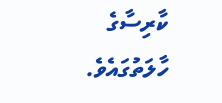ކާރިސާގެ ހާލަތުގައެވެ.